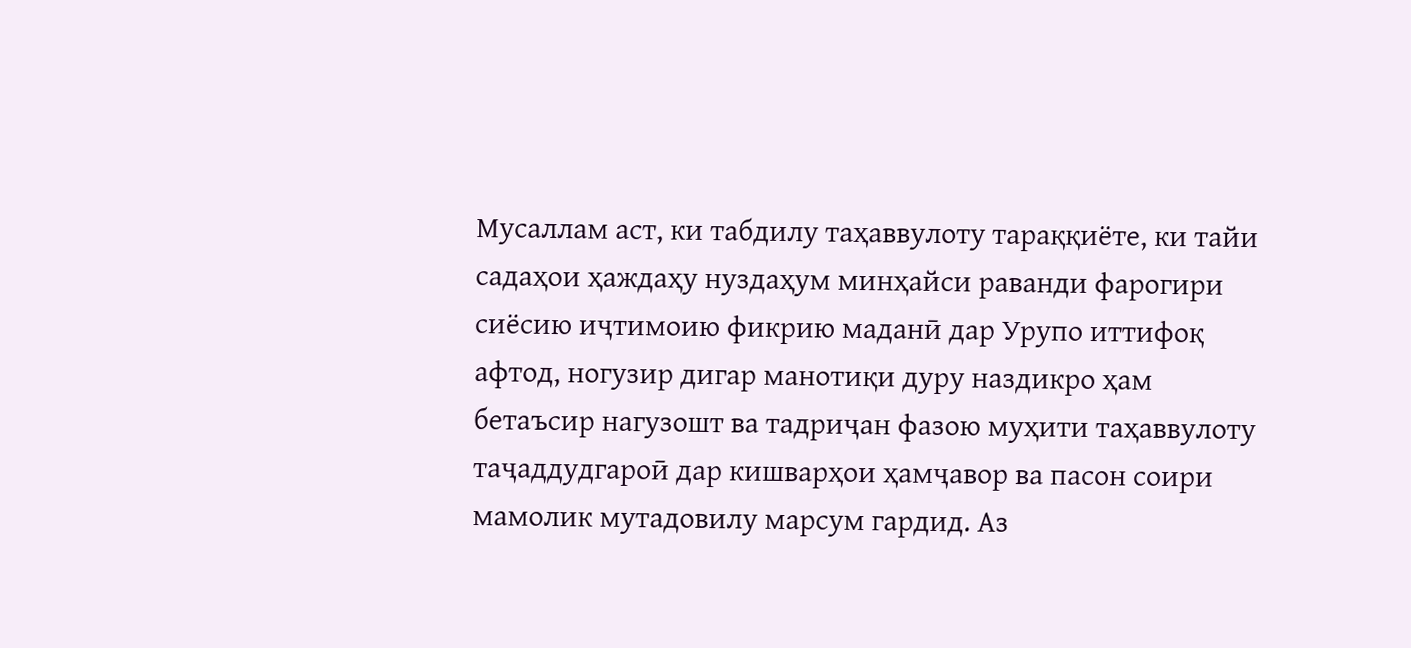Мусаллам аст, ки табдилу таҳаввулоту тараққиёте, ки тайи садаҳои ҳаждаҳу нуздаҳум минҳайси раванди фарогири сиёсию иҷтимоию фикрию маданӣ дар Урупо иттифоқ афтод, ногузир дигар манотиқи дуру наздикро ҳам бетаъсир нагузошт ва тадриҷан фазою муҳити таҳаввулоту таҷаддудгароӣ дар кишварҳои ҳамҷавор ва пасон соири мамолик мутадовилу марсум гардид. Аз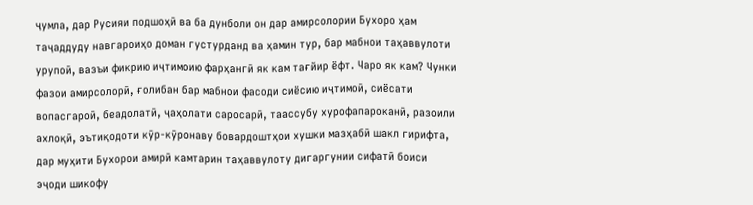ҷумла, дар Русияи подшоҳӣ ва ба дунболи он дар амирсолории Бухоро ҳам таҷаддуду навгароиҳо доман густурданд ва ҳамин тур, бар мабнои таҳаввулоти урупоӣ, вазъи фикрию иҷтимоию фарҳангӣ як кам тағйир ёфт. Чаро як кам? Чунки фазои амирсолорӣ, ғолибан бар мабнои фасоди сиёсию иҷтимоӣ, сиёсати вопасгароӣ, беадолатӣ, ҷаҳолати саросарӣ, таассубу хурофапароканӣ, разоили ахлоқӣ, эътиқодоти кӯр-кӯронаву бовардоштҳои хушки мазҳабӣ шакл гирифта, дар муҳити Бухорои амирӣ камтарин таҳаввулоту дигаргунии сифатӣ боиси эҷоди шикофу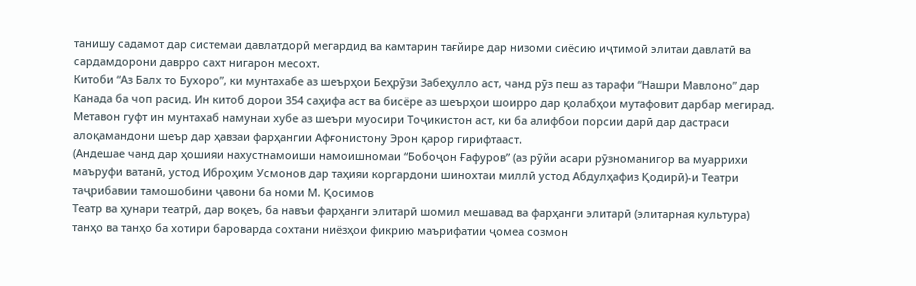танишу садамот дар системаи давлатдорӣ мегардид ва камтарин тағйире дар низоми сиёсию иҷтимоӣ элитаи давлатӣ ва сардамдорони даврро сахт нигарон месохт.
Китоби “Аз Балх то Бухоро”, ки мунтахабе аз шеърҳои Беҳрӯзи Забеҳулло аст, чанд рӯз пеш аз тарафи “Нашри Мавлоно” дар Канада ба чоп расид. Ин китоб дорои 354 саҳифа аст ва бисёре аз шеърҳои шоирро дар қолабҳои мутафовит дарбар мегирад. Метавон гуфт ин мунтахаб намунаи хубе аз шеъри муосири Тоҷикистон аст, ки ба алифбои порсии дарӣ дар дастраси алоқамандони шеър дар ҳавзаи фарҳангии Афғонистону Эрон қарор гирифтааст.
(Андешае чанд дар ҳошияи нахустнамоиши намоишномаи “Бобоҷон Ғафуров” (аз рӯйи асари рӯзноманигор ва муаррихи маъруфи ватанӣ, устод Иброҳим Усмонов дар таҳияи коргардони шинохтаи миллӣ устод Абдулҳафиз Қодирӣ)-и Театри таҷрибавии тамошобини ҷавони ба номи М. Қосимов
Театр ва ҳунари театрӣ, дар воқеъ, ба навъи фарҳанги элитарӣ шомил мешавад ва фарҳанги элитарӣ (элитарная культура) танҳо ва танҳо ба хотири бароварда сохтани ниёзҳои фикрию маърифатии ҷомеа созмон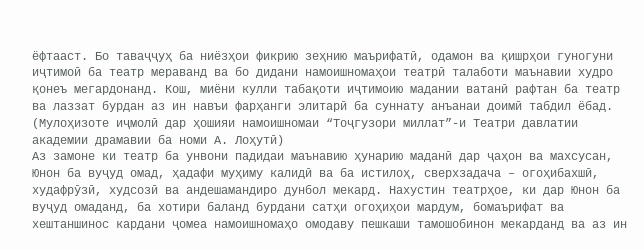ёфтааст. Бо таваҷҷуҳ ба ниёзҳои фикрию зеҳнию маърифатӣ, одамон ва қишрҳои гуногуни иҷтимоӣ ба театр мераванд ва бо дидани намоишномаҳои театрӣ талаботи маънавии худро қонеъ мегардонанд. Кош, миёни кулли табақоти иҷтимоию мадании ватанӣ рафтан ба театр ва лаззат бурдан аз ин навъи фарҳанги элитарӣ ба суннату анъанаи доимӣ табдил ёбад.
(Мулоҳизоте иҷмолӣ дар ҳошияи намоишномаи “Тоҷгузори миллат”-и Театри давлатии академии драмавии ба номи А. Лоҳутӣ)
Аз замоне ки театр ба унвони падидаи маънавию ҳунарию маданӣ дар ҷаҳон ва махсусан, Юнон ба вуҷуд омад, ҳадафи муҳиму калидӣ ва ба истилоҳ, сверхзадача – огоҳибахшӣ, худафрӯзӣ, худсозӣ ва андешамандиро дунбол мекард. Нахустин театрҳое, ки дар Юнон ба вуҷуд омаданд, ба хотири баланд бурдани сатҳи огоҳиҳои мардум, бомаърифат ва хештаншинос кардани ҷомеа намоишномаҳо омодаву пешкаши тамошобинон мекарданд ва аз ин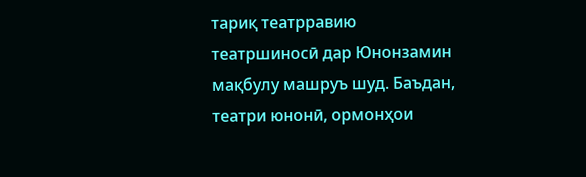тариқ театрравию театршиносӣ дар Юнонзамин мақбулу машруъ шуд. Баъдан, театри юнонӣ, ормонҳои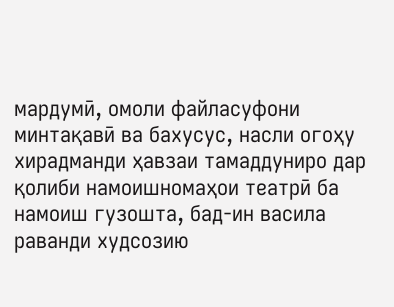мардумӣ, омоли файласуфони минтақавӣ ва бахусус, насли огоҳу хирадманди ҳавзаи тамаддуниро дар қолиби намоишномаҳои театрӣ ба намоиш гузошта, бад-ин васила раванди худсозию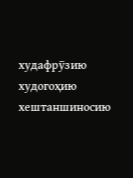худафрӯзию худогоҳию хештаншиносию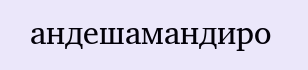андешамандиро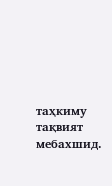таҳкиму тақвият мебахшид.